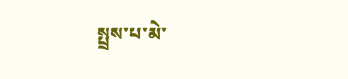སྤྲས་པ་མེ་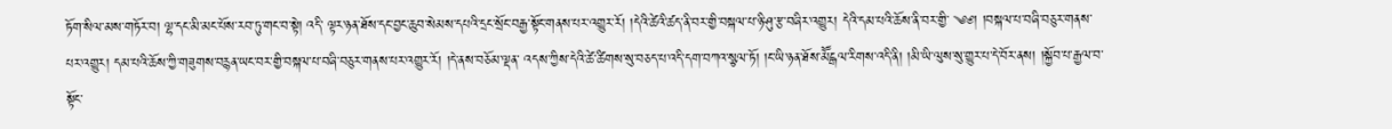ཏོག་སིལ་མས་གཏོར་བ། ལྷ་དང་མི་མང་པོས་རབ་ཏུ་གང་བ་སྟེ། འདི་ ལྟར་ཉན་ཐོས་དང་བྱང་ཆུབ་སེམས་དཔའི་དྲང་སྲོང་བརྒྱ་སྟོང་གནས་པར་འགྱུར་རོ། །དེའི་ཚེའི་ཚད་ནི་བར་གྱི་བསྐལ་པ་ཉི་ཤུ་རྩ་བཞིར་འགྱུར། དེའི་དམ་པའི་ཆོས་ནི་བར་གྱི་ ༄༅། །བསྐལ་པ་བཞི་བཅུར་གནས་པར་འགྱུར། དམ་པའི་ཆོས་ཀྱི་གཟུགས་བརྙན་ཡང་བར་གྱི་བསྐལ་པ་བཞི་བཅུར་གནས་པར་འགྱུར་རོ། །དེ་ནས་བཅོམ་ལྡན་ འདས་ཀྱིས་དེའི་ཚེ་ཚིགས་སུ་བཅད་པ་འདི་དག་བཀའ་སྩལ་ཏོ། །ང་ཡི་ཉན་ཐོས་མཽངྒལ་རིགས་འདི་ནི། །མི་ཡི་ལུས་སུ་གྱུར་པ་དེ་བོར་ནས། །སྐྱོབ་པ་རྒྱལ་བ་སྟོང་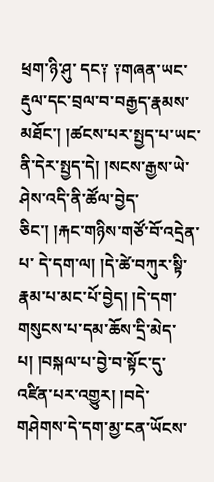ཕྲག་ཉི་ཤུ་ དང༑ ༑གཞན་ཡང་རྡུལ་དང་བྲལ་བ་བརྒྱད་རྣམས་མཐོང་། །ཚངས་པར་སྤྱད་པ་ཡང་ནི་དེར་སྤྱད་དེ། །སངས་རྒྱས་ཡེ་ཤེས་འདི་ནི་ཚོལ་བྱེད་ཅིང་། །རྐང་གཉིས་གཙོ་བོ་འདྲེན་པ་ དེ་དག་ལ། །དེ་ཚེ་བཀུར་སྟི་རྣམ་པ་མང་པོ་བྱེད། །དེ་དག་གསུངས་པ་དམ་ཆོས་དྲི་མེད་པ། །བསྐལ་པ་བྱེ་བ་སྟོང་དུ་འཛིན་པར་འགྱུར། །བདེ་གཤེགས་དེ་དག་མྱ་ངན་ཡོངས་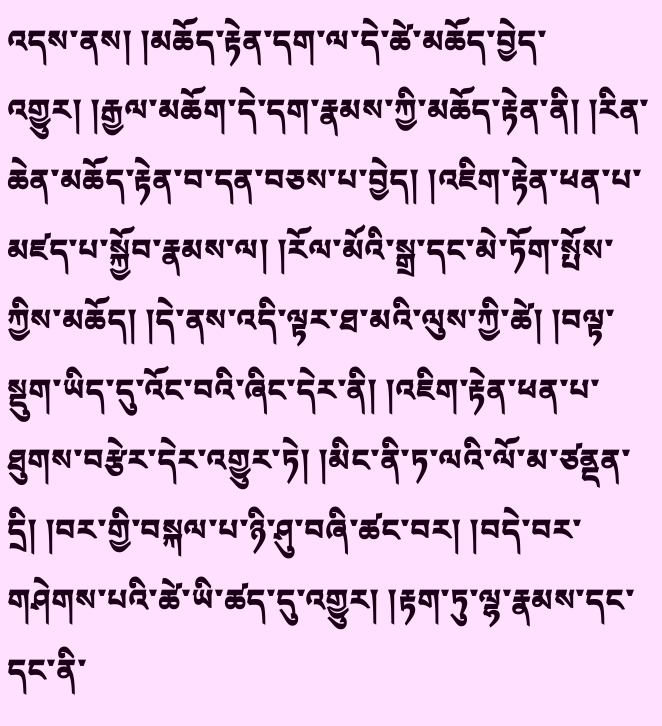འདས་ནས། །མཆོད་རྟེན་དག་ལ་དེ་ཚེ་མཆོད་བྱེད་འགྱུར། །རྒྱལ་མཆོག་དེ་དག་རྣམས་ཀྱི་མཆོད་རྟེན་ནི། །རིན་ཆེན་མཆོད་རྟེན་བ་དན་བཅས་པ་བྱེད། །འཇིག་རྟེན་ཕན་པ་ མཛད་པ་སྐྱོབ་རྣམས་ལ། །རོལ་མོའི་སྒྲ་དང་མེ་ཏོག་སྤོས་ཀྱིས་མཆོད། །དེ་ནས་འདི་ལྟར་ཐ་མའི་ལུས་ཀྱི་ཚེ། །བལྟ་སྡུག་ཡིད་དུ་འོང་བའི་ཞིང་དེར་ནི། །འཇིག་རྟེན་ཕན་པ་ ཐུགས་བརྩེར་དེར་འགྱུར་ཏེ། །མིང་ནི་ཏ་ལའི་ལོ་མ་ཙནྡན་དྲི། །བར་གྱི་བསྐལ་པ་ཉི་ཤུ་བཞི་ཚང་བར། །བདེ་བར་གཤེགས་པའི་ཚེ་ཡི་ཚད་དུ་འགྱུར། །རྟག་ཏུ་ལྷ་རྣམས་དང་ དང་ནི་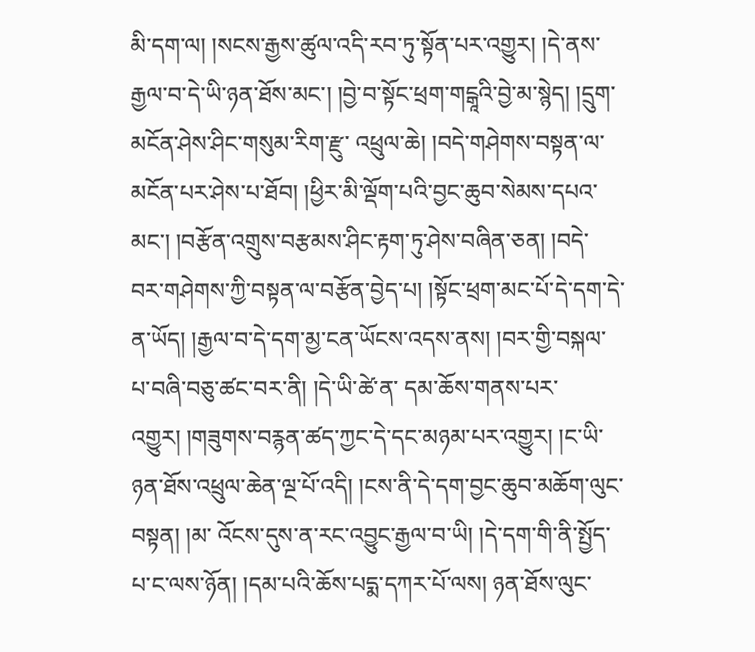མི་དག་ལ། །སངས་རྒྱས་ཚུལ་འདི་རབ་ཏུ་སྟོན་པར་འགྱུར། །དེ་ནས་རྒྱལ་བ་དེ་ཡི་ཉན་ཐོས་མང་། །བྱེ་བ་སྟོང་ཕྲག་གངྒཱའི་བྱེ་མ་སྙེད། །དྲུག་མངོན་ཤེས་ཤིང་གསུམ་རིག་རྫུ་ འཕྲུལ་ཆེ། །བདེ་གཤེགས་བསྟན་ལ་མངོན་པར་ཤེས་པ་ཐོབ། །ཕྱིར་མི་ལྡོག་པའི་བྱང་ཆུབ་སེམས་དཔའ་མང་། །བརྩོན་འགྲུས་བརྩམས་ཤིང་རྟག་ཏུ་ཤེས་བཞིན་ཅན། །བདེ་ བར་གཤེགས་ཀྱི་བསྟན་ལ་བརྩོན་བྱེད་པ། །སྟོང་ཕྲག་མང་པོ་དེ་དག་དེ་ན་ཡོད། །རྒྱལ་བ་དེ་དག་མྱ་ངན་ཡོངས་འདས་ནས། །བར་གྱི་བསྐལ་པ་བཞི་བཅུ་ཚང་བར་ནི། །དེ་ཡི་ཚེ་ན་ དམ་ཆོས་གནས་པར་འགྱུར། །གཟུགས་བརྙན་ཚད་ཀྱང་དེ་དང་མཉམ་པར་འགྱུར། །ང་ཡི་ཉན་ཐོས་འཕྲུལ་ཆེན་ལྔ་པོ་འདི། །ངས་ནི་དེ་དག་བྱང་ཆུབ་མཆོག་ལུང་བསྟན། །མ་ འོངས་དུས་ན་རང་འབྱུང་རྒྱལ་བ་ཡི། །དེ་དག་གི་ནི་སྤྱོད་པ་ང་ལས་ཉོན། །དམ་པའི་ཆོས་པདྨ་དཀར་པོ་ལས། ཉན་ཐོས་ལུང་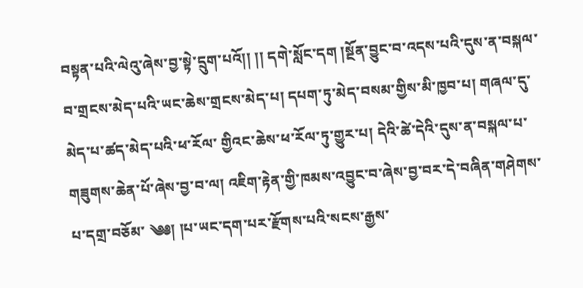བསྟན་པའི་ལེའུ་ཞེས་བྱ་སྟེ་དྲུག་པའོ།། །། དགེ་སློང་དག །སྔོན་བྱུང་བ་འདས་པའི་དུས་ན་བསྐལ་བ་གྲངས་མེད་པའི་ཡང་ཆེས་གྲངས་མེད་པ། དཔག་ཏུ་མེད་བསམ་གྱིས་མི་ཁྱབ་པ། གཞལ་དུ་མེད་པ་ཚད་མེད་པའི་ཕ་རོལ་ གྱིའང་ཆེས་ཕ་རོལ་ཏུ་གྱུར་པ། དེའི་ཚེ་དེའི་དུས་ན་བསྐལ་པ་གཟུགས་ཆེན་པོ་ཞེས་བྱ་བ་ལ། འཇིག་རྟེན་གྱི་ཁམས་འབྱུང་བ་ཞེས་བྱ་བར་དེ་བཞིན་གཤེགས་པ་དགྲ་བཅོམ་ ༄༅། །པ་ཡང་དག་པར་རྫོགས་པའི་སངས་རྒྱས་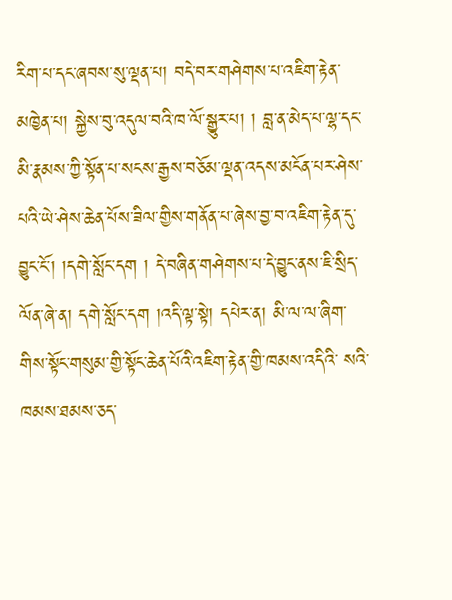རིག་པ་དང་ཞབས་སུ་ལྡན་པ། བདེ་བར་གཤེགས་པ་འཇིག་རྟེན་མཁྱེན་པ། སྐྱེས་བུ་འདུལ་བའི་ཁ་ལོ་སྒྱུར་པ། ། བླ་ན་མེད་པ་ལྷ་དང་མི་རྣམས་ཀྱི་སྟོན་པ་སངས་རྒྱས་བཅོམ་ལྡན་འདས་མངོན་པར་ཤེས་པའི་ཡེ་ཤེས་ཆེན་པོས་ཟིལ་གྱིས་གནོན་པ་ཞེས་བྱ་བ་འཇིག་རྟེན་དུ་བྱུང་ངོ་། །དགེ་སློང་དག ། དེ་བཞིན་གཤེགས་པ་དེ་བྱུང་ནས་ཇི་སྲིད་ལོན་ཞེ་ན། དགེ་སློང་དག །འདི་ལྟ་སྟེ། དཔེར་ན། མི་ལ་ལ་ཞིག་གིས་སྟོང་གསུམ་གྱི་སྟོང་ཆེན་པོའི་འཇིག་རྟེན་གྱི་ཁམས་འདིའི་ སའི་ཁམས་ཐམས་ཅད་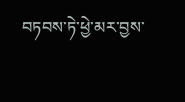བཏབས་ཏེ་ཕྱེ་མར་བྱས་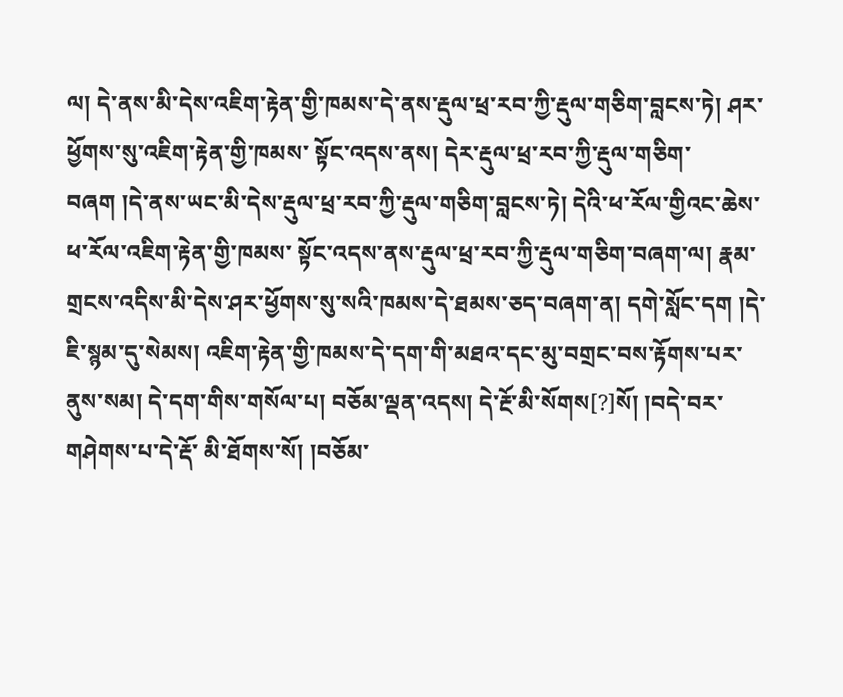ལ། དེ་ནས་མི་དེས་འཇིག་རྟེན་གྱི་ཁམས་དེ་ནས་རྡུལ་ཕྲ་རབ་ཀྱི་རྡུལ་གཅིག་བླངས་ཏེ། ཤར་ཕྱོགས་སུ་འཇིག་རྟེན་གྱི་ཁམས་ སྟོང་འདས་ནས། དེར་རྡུལ་ཕྲ་རབ་ཀྱི་རྡུལ་གཅིག་བཞག །དེ་ནས་ཡང་མི་དེས་རྡུལ་ཕྲ་རབ་ཀྱི་རྡུལ་གཅིག་བླངས་ཏེ། དེའི་ཕ་རོལ་གྱིའང་ཆེས་ཕ་རོལ་འཇིག་རྟེན་གྱི་ཁམས་ སྟོང་འདས་ནས་རྡུལ་ཕྲ་རབ་ཀྱི་རྡུལ་གཅིག་བཞག་ལ། རྣམ་གྲངས་འདིས་མི་དེས་ཤར་ཕྱོགས་སུ་སའི་ཁམས་དེ་ཐམས་ཅད་བཞག་ན། དགེ་སློང་དག །དེ་ཇི་སྙམ་དུ་སེམས། འཇིག་རྟེན་གྱི་ཁམས་དེ་དག་གི་མཐའ་དང་མུ་བགྲང་བས་རྟོགས་པར་ནུས་སམ། དེ་དག་གིས་གསོལ་པ། བཅོམ་ལྡན་འདས། དེ་རྔོ་མི་སོགས[?]སོ། །བདེ་བར་གཤེགས་པ་དེ་རྡོ་ མི་ཐོགས་སོ། །བཅོམ་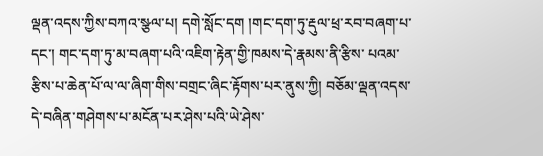ལྡན་འདས་ཀྱིས་བཀའ་སྩལ་པ། དགེ་སློང་དག །གང་དག་ཏུ་རྡུལ་ཕྲ་རབ་བཞག་པ་དང་། གང་དག་ཏུ་མ་བཞག་པའི་འཇིག་རྟེན་གྱི་ཁམས་དེ་རྣམས་ནི་རྩིས་ པའམ་རྩིས་པ་ཆེན་པོ་ལ་ལ་ཞིག་གིས་བགྲང་ཞིང་རྟོགས་པར་ནུས་ཀྱི། བཅོམ་ལྡན་འདས་དེ་བཞིན་གཤེགས་པ་མངོན་པར་ཤེས་པའི་ཡེ་ཤེས་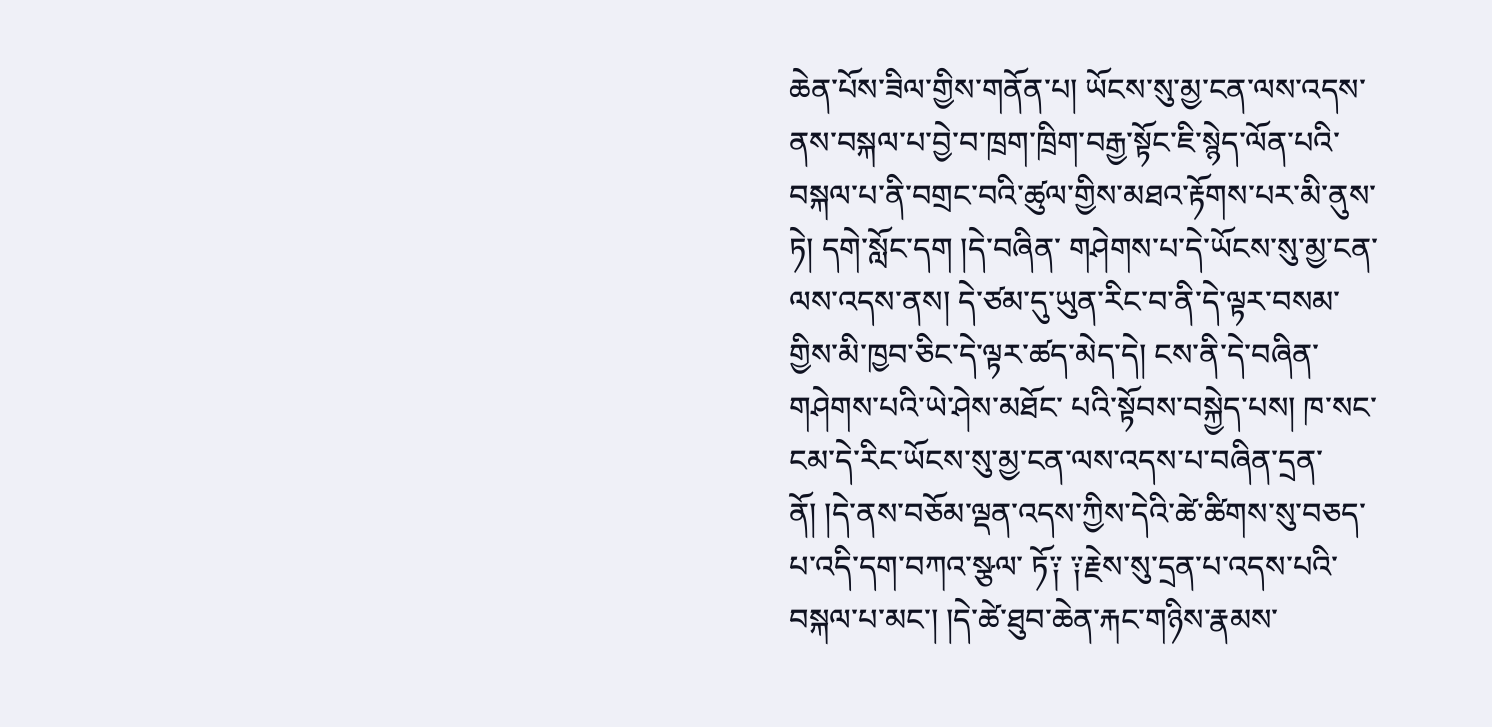ཆེན་པོས་ཟིལ་གྱིས་གནོན་པ། ཡོངས་སུ་མྱ་ངན་ལས་འདས་ནས་བསྐལ་པ་བྱེ་བ་ཁྲག་ཁྲིག་བརྒྱ་སྟོང་ཇི་སྙེད་ལོན་པའི་བསྐལ་པ་ནི་བགྲང་བའི་ཚུལ་གྱིས་མཐའ་རྟོགས་པར་མི་ནུས་ཏེ། དགེ་སློང་དག །དེ་བཞིན་ གཤེགས་པ་དེ་ཡོངས་སུ་མྱ་ངན་ལས་འདས་ནས། དེ་ཙམ་དུ་ཡུན་རིང་བ་ནི་དེ་ལྟར་བསམ་གྱིས་མི་ཁྱབ་ཅིང་དེ་ལྟར་ཚད་མེད་དེ། ངས་ནི་དེ་བཞིན་གཤེགས་པའི་ཡེ་ཤེས་མཐོང་ པའི་སྟོབས་བསྐྱེད་པས། ཁ་སང་ངམ་དེ་རིང་ཡོངས་སུ་མྱ་ངན་ལས་འདས་པ་བཞིན་དྲན་ནོ། །དེ་ནས་བཅོམ་ལྡན་འདས་ཀྱིས་དེའི་ཚེ་ཚིགས་སུ་བཅད་པ་འདི་དག་བཀའ་སྩལ་ ཏོ༑ ༑རྗེས་སུ་དྲན་པ་འདས་པའི་བསྐལ་པ་མང་། །དེ་ཚེ་ཐུབ་ཆེན་རྐང་གཉིས་རྣམས་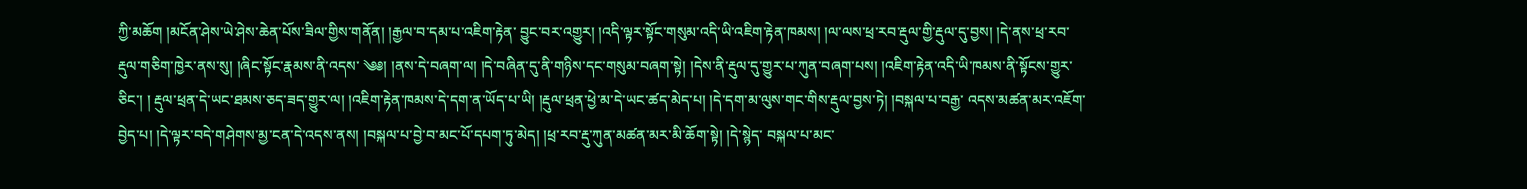ཀྱི་མཆོག །མངོན་ཤེས་ཡེ་ཤེས་ཆེན་པོས་ཟིལ་གྱིས་གནོན། །རྒྱལ་བ་དམ་པ་འཇིག་རྟེན་ བྱུང་བར་འགྱུར། །འདི་ལྟར་སྟོང་གསུམ་འདི་ཡི་འཇིག་རྟེན་ཁམས། །ལ་ལས་ཕྲ་རབ་རྡུལ་གྱི་རྡུལ་དུ་བྱས། །དེ་ནས་ཕྲ་རབ་རྡུལ་གཅིག་ཁྱེར་ནས་སུ། །ཞིང་སྟོང་རྣམས་ནི་འདས་ ༄༅། །ནས་དེ་བཞག་ལ། །དེ་བཞིན་དུ་ནི་གཉིས་དང་གསུམ་བཞག་སྟེ། །དེས་ནི་རྡུལ་དུ་གྱུར་པ་ཀུན་བཞག་པས། །འཇིག་རྟེན་འདི་ཡི་ཁམས་ནི་སྟོངས་གྱུར་ཅིང་། ། རྡུལ་ཕྲན་དེ་ཡང་ཐམས་ཅད་ཟད་གྱུར་ལ། །འཇིག་རྟེན་ཁམས་དེ་དག་ན་ཡོད་པ་ཡི། །རྡུལ་ཕྲན་ཕྱེ་མ་དེ་ཡང་ཚད་མེད་པ། །དེ་དག་མ་ལུས་གང་གིས་རྡུལ་བྱས་ཏེ། །བསྐལ་པ་བརྒྱ་ འདས་མཚན་མར་འཇོག་བྱེད་པ། །དེ་ལྟར་བདེ་གཤེགས་མྱ་ངན་དེ་འདས་ནས། །བསྐལ་པ་བྱེ་བ་མང་པོ་དཔག་ཏུ་མེད། །ཕྲ་རབ་རྡུ་ཀུན་མཚན་མར་མི་ཆོག་སྟེ། །དེ་སྙེད་ བསྐལ་པ་མང་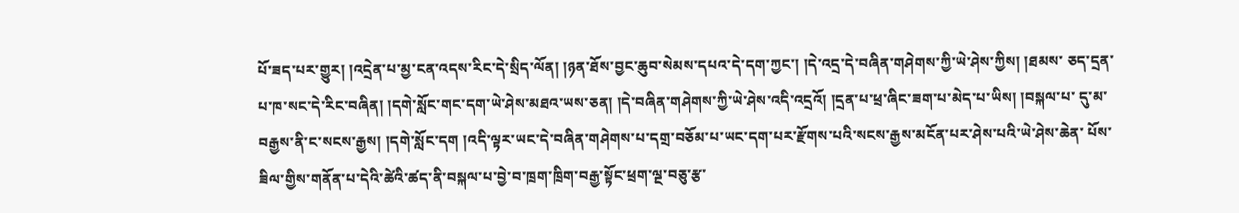པོ་ཟད་པར་གྱུར། །འདྲེན་པ་མྱ་ངན་འདས་རིང་དེ་སྲིད་ལོན། །ཉན་ཐོས་བྱང་ཆུབ་སེམས་དཔའ་དེ་དག་ཀྱང་། །དེ་འདྲ་དེ་བཞིན་གཤེགས་ཀྱི་ཡེ་ཤེས་ཀྱིས། །ཐམས་ ཅད་དྲན་པ་ཁ་སང་དེ་རིང་བཞིན། །དགེ་སློང་གང་དག་ཡེ་ཤེས་མཐའ་ཡས་ཅན། །དེ་བཞིན་གཤེགས་ཀྱི་ཡེ་ཤེས་འདི་འདྲའོ། །དྲན་པ་ཕྲ་ཞིང་ཟག་པ་མེད་པ་ཡིས། །བསྐལ་པ་ དུ་མ་བརྒྱས་ནི་ང་སངས་རྒྱས། །དགེ་སློང་དག །འདི་ལྟར་ཡང་དེ་བཞིན་གཤེགས་པ་དགྲ་བཅོམ་པ་ཡང་དག་པར་རྫོགས་པའི་སངས་རྒྱས་མངོན་པར་ཤེས་པའི་ཡེ་ཤེས་ཆེན་ པོས་ཟིལ་གྱིས་གནོན་པ་དེའི་ཚེའི་ཚད་ནི་བསྐལ་པ་བྱེ་བ་ཁྲག་ཁྲིག་བརྒྱ་སྟོང་ཕྲག་ལྔ་བཅུ་རྩ་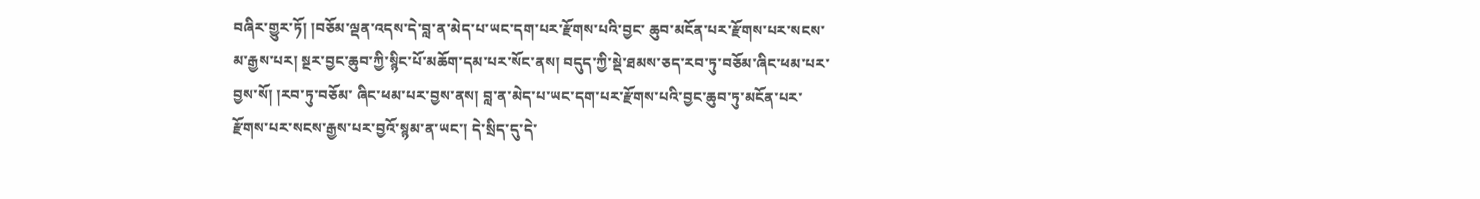བཞིར་གྱུར་ཏོ། །བཅོམ་ལྡན་འདས་དེ་བླ་ན་མེད་པ་ཡང་དག་པར་རྫོགས་པའི་བྱང་ ཆུབ་མངོན་པར་རྫོགས་པར་སངས་མ་རྒྱས་པར། སྔར་བྱང་ཆུབ་ཀྱི་སྙིང་པོ་མཆོག་དམ་པར་སོང་ནས། བདུད་ཀྱི་སྡེ་ཐམས་ཅད་རབ་ཏུ་བཅོམ་ཞིང་ཕམ་པར་བྱས་སོ། །རབ་ཏུ་བཅོམ་ ཞིང་ཕམ་པར་བྱས་ནས། བླ་ན་མེད་པ་ཡང་དག་པར་རྫོགས་པའི་བྱང་ཆུབ་ཏུ་མངོན་པར་རྫོགས་པར་སངས་རྒྱས་པར་བྱའོ་སྙམ་ན་ཡང་། དེ་སྲིད་དུ་དེ་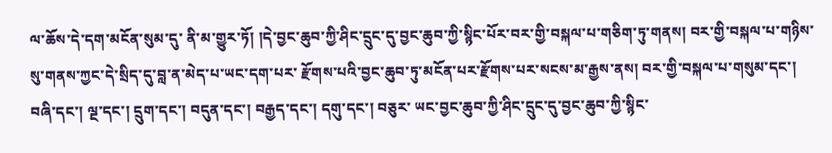ལ་ཆོས་དེ་དག་མངོན་སུམ་དུ་ ནི་མ་གྱུར་ཏོ། །དེ་བྱང་ཆུབ་ཀྱི་ཤིང་དྲུང་དུ་བྱང་ཆུབ་ཀྱི་སྙིང་པོར་བར་གྱི་བསྐལ་པ་གཅིག་ཏུ་གནས། བར་གྱི་བསྐལ་པ་གཉིས་སུ་གནས་ཀྱང་དེ་སྲིད་དུ་བླ་ན་མེད་པ་ཡང་དག་པར་ རྫོགས་པའི་བྱང་ཆུབ་ཏུ་མངོན་པར་རྫོགས་པར་སངས་མ་རྒྱས་ནས། བར་གྱི་བསྐལ་པ་གསུམ་དང་། བཞི་དང་། ལྔ་དང་། དྲུག་དང་། བདུན་དང་། བརྒྱད་དང་། དགུ་དང་། བཅུར་ ཡང་བྱང་ཆུབ་ཀྱི་ཤིང་དྲུང་དུ་བྱང་ཆུབ་ཀྱི་སྙིང་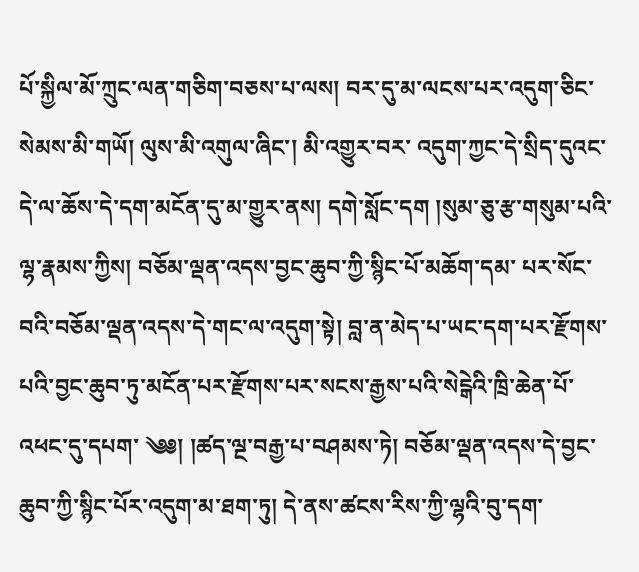པོ་སྐྱིལ་མོ་ཀྲུང་ལན་གཅིག་བཅས་པ་ལས། བར་དུ་མ་ལངས་པར་འདུག་ཅིང་སེམས་མི་གཡོ། ལུས་མི་འགུལ་ཞིང་། མི་འགྱུར་བར་ འདུག་ཀྱང་དེ་སྲིད་དུའང་དེ་ལ་ཆོས་དེ་དག་མངོན་དུ་མ་གྱུར་ནས། དགེ་སློང་དག །སུམ་ཅུ་རྩ་གསུམ་པའི་ལྷ་རྣམས་ཀྱིས། བཅོམ་ལྡན་འདས་བྱང་ཆུབ་ཀྱི་སྙིང་པོ་མཆོག་དམ་ པར་སོང་བའི་བཅོམ་ལྡན་འདས་དེ་གང་ལ་འདུག་སྟེ། བླ་ན་མེད་པ་ཡང་དག་པར་རྫོགས་པའི་བྱང་ཆུབ་ཏུ་མངོན་པར་རྫོགས་པར་སངས་རྒྱས་པའི་སེངྒེའི་ཁྲི་ཆེན་པོ་འཕང་དུ་དཔག་ ༄༅། །ཚད་ལྔ་བརྒྱ་པ་བཤམས་ཏེ། བཅོམ་ལྡན་འདས་དེ་བྱང་ཆུབ་ཀྱི་སྙིང་པོར་འདུག་མ་ཐག་ཏུ། དེ་ནས་ཚངས་རིས་ཀྱི་ལྷའི་བུ་དག་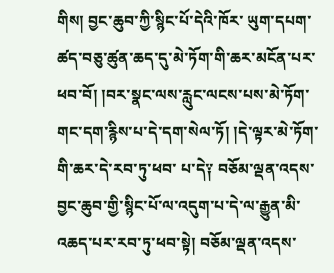གིས། བྱང་ཆུབ་ཀྱི་སྙིང་པོ་དེའི་ཁོར་ ཡུག་དཔག་ཚད་བཅུ་ཚུན་ཆད་དུ་མེ་ཏོག་གི་ཆར་མངོན་པར་ཕབ་བོ། །བར་སྣང་ལས་རླུང་ལངས་པས་མེ་ཏོག་གང་དག་རྙིས་པ་དེ་དག་སེལ་ཏོ། །དེ་ལྟར་མེ་ཏོག་གི་ཆར་དེ་རབ་ཏུ་ཕབ་ པ་དེ༑ བཅོམ་ལྡན་འདས་བྱང་ཆུབ་གྱི་སྙིང་པོ་ལ་འདུག་པ་དེ་ལ་རྒྱུན་མི་འཆད་པར་རབ་ཏུ་ཕབ་སྟེ། བཅོམ་ལྡན་འདས་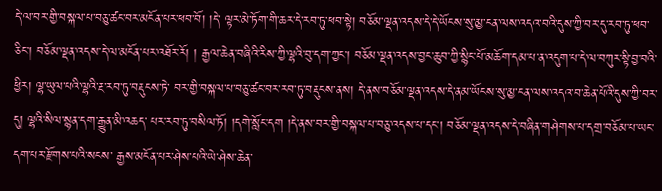དེ་ལ་བར་གྱི་བསྐལ་པ་བཅུ་ཚང་བར་མངོན་པར་ཕབ་བོ། །དེ་ ལྟར་མེ་ཏོག་གི་ཆར་དེ་རབ་ཏུ་ཕབ་སྟེ། བཅོམ་ལྡན་འདས་དེ་དེ་ཡོངས་སུ་མྱ་ངན་ལས་འདའ་བའི་དུས་ཀྱི་བར་དུ་རབ་ཏུ་ཕབ་ཅིང་། བཅོམ་ལྡན་འདས་དེ་ལ་མངོན་པར་འཐོར་རོ། ། རྒྱལ་ཆེན་བཞིའི་རིས་ཀྱི་ལྷའི་བུ་དག་ཀྱང་། བཅོམ་ལྡན་འདས་བྱང་ཆུབ་ཀྱི་སྙིང་པོ་མཆོག་དམ་པ་ན་འདུག་པ་དེ་ལ་བཀུར་སྟི་བྱ་བའི་ཕྱིར། ལྷ་ཡུལ་པའི་ལྷའི་རྔ་རབ་ཏུ་བརྡུངས་ཏེ་ བར་གྱི་བསྐལ་པ་བཅུ་ཚང་བར་རབ་ཏུ་བརྡུངས་ནས། དེ་ནས་བཅོམ་ལྡན་འདས་དེ་ནམ་ཡོངས་སུ་མྱ་ངན་ལས་འདའ་བ་ཆེན་པོའི་དུས་ཀྱི་བར་དུ། ལྷའི་སིལ་སྙན་དག་རྒྱུན་མི་འཆད་ པར་རབ་ཏུ་བསིལ་ཏོ། །དགེ་སློང་དག །དེ་ནས་བར་གྱི་བསྐལ་པ་བཅུ་འདས་པ་དང་། བཅོམ་ལྡན་འདས་དེ་བཞིན་གཤེགས་པ་དགྲ་བཅོམ་པ་ཡང་དག་པར་རྫོགས་པའི་སངས་ རྒྱས་མངོན་པར་ཤེས་པའི་ཡེ་ཤེས་ཆེན་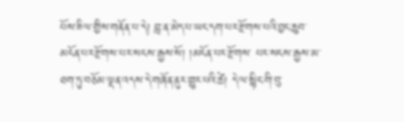པོས་ཟིལ་གྱིས་གནོན་པ་དེ། བླ་ན་མེད་པ་ཡང་དག་པར་རྫོགས་པའི་བྱང་ཆུབ་མངོན་པར་རྫོགས་པར་སངས་རྒྱས་སོ། །མངོན་པར་རྫོགས་ པར་སངས་རྒྱས་མ་ཐག་ཏུ་བཅོམ་ལྡན་འདས་དེ་གཞོན་ནུར་གྱུར་པའི་ཚེ། དེ་ལ་སྙིང་གི་བུ་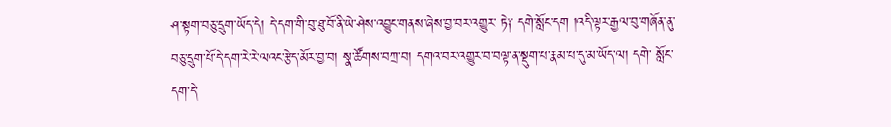ཤ་སྟག་བཅུ་དྲུག་ཡོད་དེ། དེ་དག་གི་བུ་ཐུ་བོ་ནི་ཡེ་ཤེས་འབྱུང་གནས་ཞེས་བྱ་བར་འགྱུར་ ཏེ༑ དགེ་སློང་དག །འདི་ལྟར་རྒྱལ་བུ་གཞོན་ནུ་བཅུ་དྲུག་པོ་དེ་དག་རེ་རེ་ལའང་རྩེད་མོར་བྱ་བ། སྣ་ཚོགས་བཀྲ་བ། དགའ་བར་འགྱུར་བ་བལྟ་ན་སྡུག་པ་རྣམ་པ་དུ་མ་ཡོད་ལ། དགེ་ སློང་དག་དེ་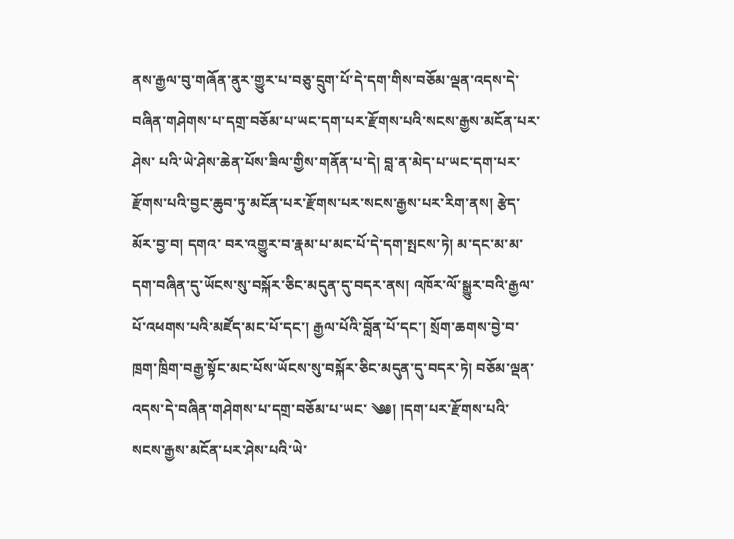ནས་རྒྱལ་བུ་གཞོན་ནུར་གྱུར་པ་བཅུ་དྲུག་པོ་དེ་དག་གིས་བཅོམ་ལྡན་འདས་དེ་བཞིན་གཤེགས་པ་དགྲ་བཅོམ་པ་ཡང་དག་པར་རྫོགས་པའི་སངས་རྒྱས་མངོན་པར་ཤེས་ པའི་ཡེ་ཤེས་ཆེན་པོས་ཟིལ་གྱིས་གནོན་པ་དེ། བླ་ན་མེད་པ་ཡང་དག་པར་རྫོགས་པའི་བྱང་ཆུབ་ཏུ་མངོན་པར་རྫོགས་པར་སངས་རྒྱས་པར་རིག་ནས། རྩེད་མོར་བྱ་བ། དགའ་ བར་འགྱུར་བ་རྣམ་པ་མང་པོ་དེ་དག་སྤངས་ཏེ། མ་དང་མ་མ་དག་བཞིན་དུ་ཡོངས་སུ་བསྐོར་ཅིང་མདུན་དུ་བདར་ནས། འཁོར་ལོ་སྒྱུར་བའི་རྒྱལ་པོ་འཕགས་པའི་མཛོད་མང་པོ་དང་། རྒྱལ་པོའི་བློན་པོ་དང་། སྲོག་ཆགས་བྱེ་བ་ཁྲག་ཁྲིག་བརྒྱ་སྟོང་མང་པོས་ཡོངས་སུ་བསྐོར་ཅིང་མདུན་དུ་བདར་ཏེ། བཅོམ་ལྡན་འདས་དེ་བཞིན་གཤེགས་པ་དགྲ་བཅོམ་པ་ཡང་ ༄༅། །དག་པར་རྫོགས་པའི་སངས་རྒྱས་མངོན་པར་ཤེས་པའི་ཡེ་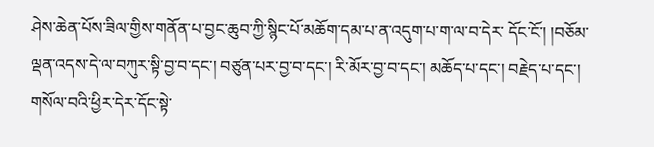ཤེས་ཆེན་པོས་ཟིལ་གྱིས་གནོན་པ་བྱང་ཆུབ་ཀྱི་སྙིང་པོ་མཆོག་དམ་པ་ན་འདུག་པ་ག་ལ་བ་དེར་ དོང་ངོ་། །བཅོམ་ལྡན་འདས་དེ་ལ་བཀུར་སྟི་བྱ་བ་དང་། བཙུན་པར་བྱ་བ་དང་། རི་མོར་བྱ་བ་དང་། མཆོད་པ་དང་། བརྗེད་པ་དང་། གསོལ་བའི་ཕྱིར་དེར་དོང་སྟེ་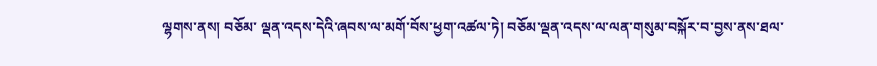ལྷགས་ནས། བཅོམ་ ལྡན་འདས་དེའི་ཞབས་ལ་མགོ་བོས་ཕྱག་འཚལ་ཏེ། བཅོམ་ལྡན་འདས་ལ་ལན་གསུམ་བསྐོར་བ་བྱས་ནས་ཐལ་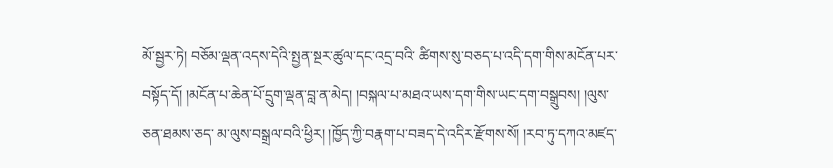མོ་སྦྱར་ཏེ། བཅོམ་ལྡན་འདས་དེའི་སྤྱན་སྔར་ཚུལ་དང་འདྲ་བའི་ ཚིགས་སུ་བཅད་པ་འདི་དག་གིས་མངོན་པར་བསྟོད་དོ། །མངོན་པ་ཆེན་པོ་དྲུག་ལྡན་བླ་ན་མེད། །བསྐལ་པ་མཐའ་ཡས་དག་གིས་ཡང་དག་བསྒྲུབས། །ལུས་ཅན་ཐམས་ཅད་ མ་ལུས་བསྒྲལ་བའི་ཕྱིར། །ཁྱོད་ཀྱི་བརྣག་པ་བཟད་དེ་འདིར་རྫོགས་སོ། །རབ་ཏུ་དཀའ་མཛད་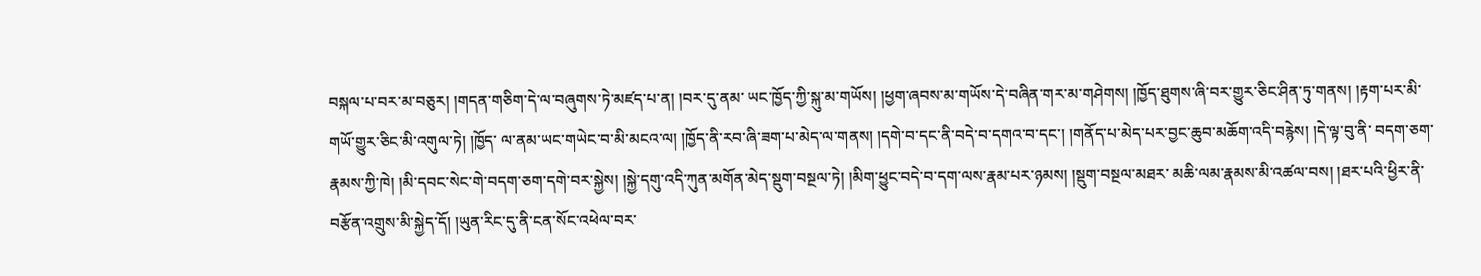བསྐལ་པ་བར་མ་བཅུར། །གདན་གཅིག་དེ་ལ་བཞུགས་ཏེ་མཛད་པ་ན། །བར་དུ་ནམ་ ཡང་ཁྱོད་ཀྱི་སྐུ་མ་གཡོས། །ཕྱག་ཞབས་མ་གཡོས་དེ་བཞིན་གར་མ་གཤེགས། །ཁྱོད་ཐུགས་ཞི་བར་གྱུར་ཅིང་ཤིན་ཏུ་གནས། །རྟག་པར་མི་གཡོ་གྱུར་ཅིང་མི་འགུལ་ཏེ། །ཁྱོད་ ལ་ནམ་ཡང་གཡེང་བ་མི་མངའ་ལ། །ཁྱོད་ནི་རབ་ཞི་ཟག་པ་མེད་ལ་གནས། །དགེ་བ་དང་ནི་བདེ་བ་དགའ་བ་དང་། །གནོད་པ་མེད་པར་བྱང་ཆུབ་མཆོག་འདི་བརྙེས། །དེ་ལྟ་བུ་ནི་ བདག་ཅག་རྣམས་ཀྱི་ཁེ། །མི་དབང་སེང་གེ་བདག་ཅག་དགེ་བར་སྐྱེས། །སྐྱེ་དགུ་འདི་ཀུན་མགོན་མེད་སྡུག་བསྔལ་ཏེ། །མིག་ཕྱུང་བདེ་བ་དག་ལས་རྣམ་པར་ཉམས། །སྡུག་བསྔལ་མཐར་ མཆི་ལམ་རྣམས་མི་འཚལ་བས། །ཐར་པའི་ཕྱིར་ནི་བརྩོན་འགྲུས་མི་སྐྱེད་དོ། །ཡུན་རིང་དུ་ནི་ངན་སོང་འཕེལ་བར་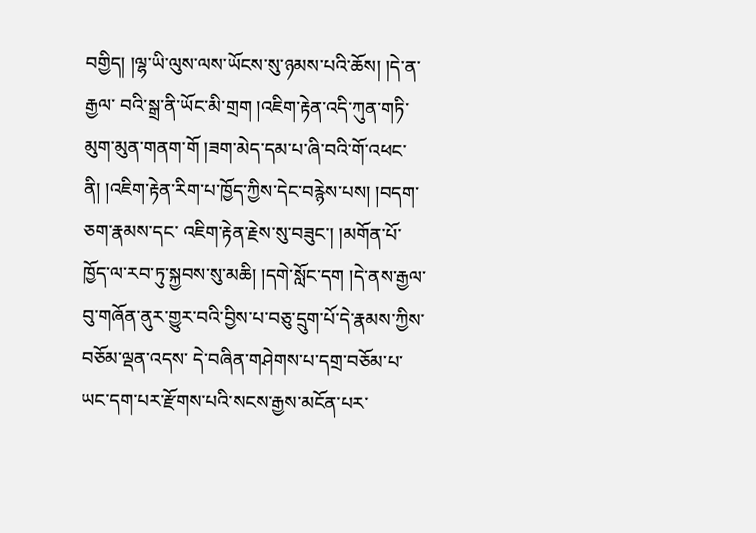བགྱིད། །ལྷ་ཡི་ལུས་ལས་ཡོངས་སུ་ཉམས་པའི་ཆོས། །དེ་ན་རྒྱལ་ བའི་སྒྲ་ནི་ཡོང་མི་གྲག །འཇིག་རྟེན་འདི་ཀུན་གཏི་མུག་མུན་གནག་གོ །ཟག་མེད་དམ་པ་ཞི་བའི་གོ་འཕང་ནི། །འཇིག་རྟེན་རིག་པ་ཁྱོད་ཀྱིས་དེང་བརྙེས་པས། །བདག་ཅག་རྣམས་དང་ འཇིག་རྟེན་རྗེས་སུ་བཟུང་། །མགོན་པོ་ཁྱོད་ལ་རབ་ཏུ་སྐྱབས་སུ་མཆི། །དགེ་སློང་དག །དེ་ནས་རྒྱལ་བུ་གཞོན་ནུར་གྱུར་བའི་བྱིས་པ་བཅུ་དྲུག་པོ་དེ་རྣམས་ཀྱིས་བཅོམ་ལྡན་འདས་ དེ་བཞིན་གཤེགས་པ་དགྲ་བཅོམ་པ་ཡང་དག་པར་རྫོགས་པའི་སངས་རྒྱས་མངོན་པར་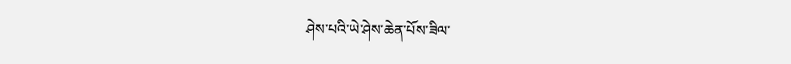ཤེས་པའི་ཡེ་ཤེས་ཆེན་པོས་ཟིལ་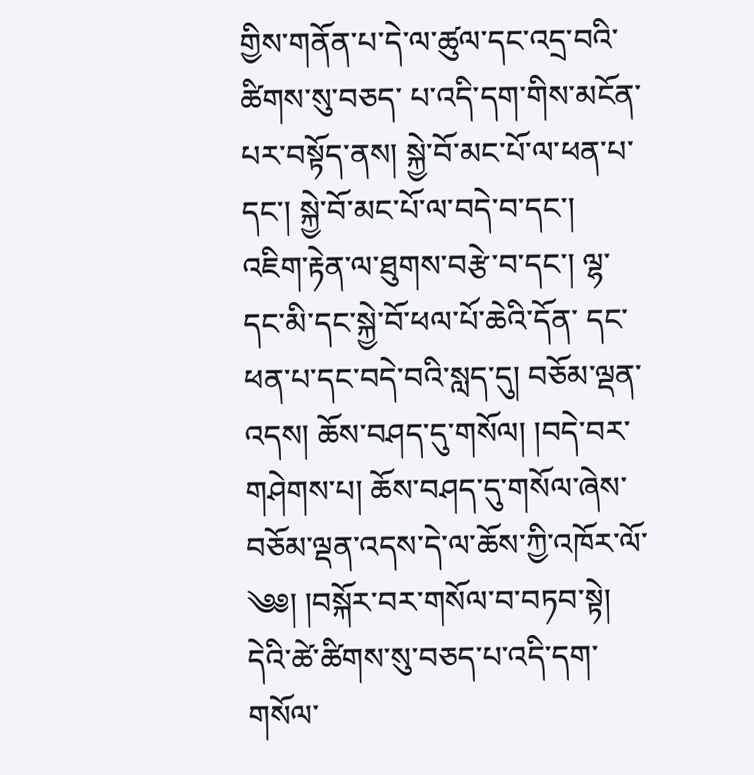གྱིས་གནོན་པ་དེ་ལ་ཚུལ་དང་འདྲ་བའི་ཚིགས་སུ་བཅད་ པ་འདི་དག་གིས་མངོན་པར་བསྟོད་ནས། སྐྱེ་བོ་མང་པོ་ལ་ཕན་པ་དང་། སྐྱེ་བོ་མང་པོ་ལ་བདེ་བ་དང་། འཇིག་རྟེན་ལ་ཐུགས་བརྩེ་བ་དང་། ལྷ་དང་མི་དང་སྐྱེ་བོ་ཕལ་པོ་ཆེའི་དོན་ དང་ཕན་པ་དང་བདེ་བའི་སླད་དུ། བཅོམ་ལྡན་འདས། ཆོས་བཤད་དུ་གསོལ། །བདེ་བར་གཤེགས་པ། ཆོས་བཤད་དུ་གསོལ་ཞེས་བཅོམ་ལྡན་འདས་དེ་ལ་ཆོས་ཀྱི་འཁོར་ལོ་ ༄༅། །བསྐོར་བར་གསོལ་བ་བཏབ་སྟེ། དེའི་ཚེ་ཚིགས་སུ་བཅད་པ་འདི་དག་གསོལ་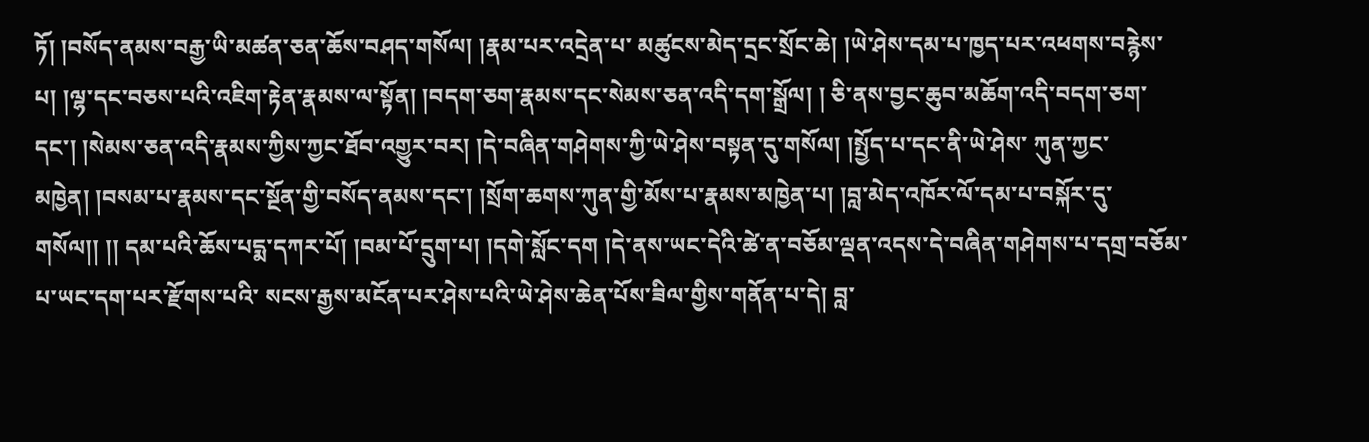ཏོ། །བསོད་ནམས་བརྒྱ་ཡི་མཚན་ཅན་ཆོས་བཤད་གསོལ། །རྣམ་པར་འདྲེན་པ་ མཚུངས་མེད་དྲང་སྲོང་ཆེ། །ཡེ་ཤེས་དམ་པ་ཁྱད་པར་འཕགས་བརྙེས་པ། །ལྷ་དང་བཅས་པའི་འཇིག་རྟེན་རྣམས་ལ་སྟོན། །བདག་ཅག་རྣམས་དང་སེམས་ཅན་འདི་དག་སྒྲོལ། ། ཅི་ནས་བྱང་ཆུབ་མཆོག་འདི་བདག་ཅག་དང་། །སེམས་ཅན་འདི་རྣམས་ཀྱིས་ཀྱང་ཐོབ་འགྱུར་བར། །དེ་བཞིན་གཤེགས་ཀྱི་ཡེ་ཤེས་བསྟན་དུ་གསོལ། །སྤྱོད་པ་དང་ནི་ཡེ་ཤེས་ ཀུན་ཀྱང་མཁྱེན། །བསམ་པ་རྣམས་དང་སྔོན་གྱི་བསོད་ནམས་དང་། །སྲོག་ཆགས་ཀུན་གྱི་མོས་པ་རྣམས་མཁྱེན་པ། །བླ་མེད་འཁོར་ལོ་དམ་པ་བསྐོར་དུ་གསོལ།། །། དམ་པའི་ཆོས་པདྨ་དཀར་པོ། །བམ་པོ་དྲུག་པ། །དགེ་སློང་དག །དེ་ནས་ཡང་དེའི་ཚེ་ན་བཅོམ་ལྡན་འདས་དེ་བཞིན་གཤེགས་པ་དགྲ་བཅོམ་པ་ཡང་དག་པར་རྫོགས་པའི་ སངས་རྒྱས་མངོན་པར་ཤེས་པའི་ཡེ་ཤེས་ཆེན་པོས་ཟིལ་གྱིས་གནོན་པ་དེ། བླ་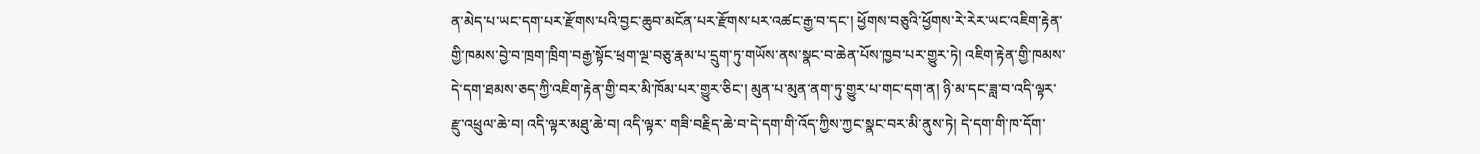ན་མེད་པ་ཡང་དག་པར་རྫོགས་པའི་བྱང་ཆུབ་མངོན་པར་རྫོགས་པར་འཚང་རྒྱ་བ་དང་། ཕྱོགས་བཅུའི་ཕྱོགས་རེ་རེར་ཡང་འཇིག་རྟེན་གྱི་ཁམས་བྱེ་བ་ཁྲག་ཁྲིག་བརྒྱ་སྟོང་ཕྲག་ལྔ་བཅུ་རྣམ་པ་དྲུག་ཏུ་གཡོས་ནས་སྣང་བ་ཆེན་པོས་ཁྱབ་པར་གྱུར་ཏེ། འཇིག་རྟེན་གྱི་ཁམས་ དེ་དག་ཐམས་ཅད་ཀྱི་འཇིག་རྟེན་གྱི་བར་མི་ཁོམ་པར་གྱུར་ཅིང་། མུན་པ་མུན་ནག་ཏུ་གྱུར་པ་གང་དག་ན། ཉི་མ་དང་ཟླ་བ་འདི་ལྟར་རྫུ་འཕྲུལ་ཆེ་བ། འདི་ལྟར་མཐུ་ཆེ་བ། འདི་ལྟར་ གཟི་བརྗིད་ཆེ་བ་དེ་དག་གི་འོད་ཀྱིས་ཀྱང་སྣང་བར་མི་ནུས་ཏེ། དེ་དག་གི་ཁ་དོག་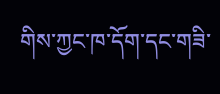གིས་ཀྱང་ཁ་དོག་དང་གཟི་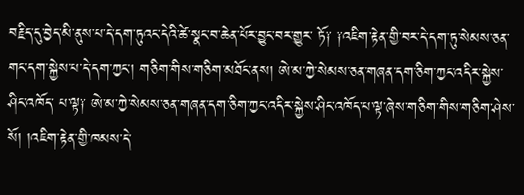བརྗིད་དུ་བྱེད་མི་ནུས་པ་དེ་དག་ཏུའང་དེའི་ཚེ་སྣང་བ་ཆེན་པོར་བྱུང་བར་གྱུར་ ཏོ༑ ༑འཇིག་རྟེན་གྱི་བར་དེ་དག་ཏུ་སེམས་ཅན་གང་དག་སྐྱེས་པ་དེ་དག་ཀྱང་། གཅིག་གིས་གཅིག་མཐོང་ནས། ཨེ་མ་ཀྱེ་སེམས་ཅན་གཞན་དག་ཅིག་ཀྱང་འདིར་སྐྱེས་ཤིང་འཁོད་ པ་ལྟ༑ ཨེ་མ་ཀྱེ་སེམས་ཅན་གཞན་དག་ཅིག་ཀྱང་འདིར་སྐྱེས་ཤིང་འཁོད་པ་ལྟ་ཞེས་གཅིག་གིས་གཅིག་ཤེས་སོ། །འཇིག་རྟེན་གྱི་ཁམས་དེ་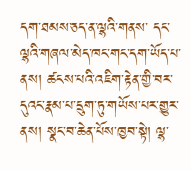དག་ཐམས་ཅད་ན་ལྷའི་གནས་ དང་ལྷའི་གཞལ་མེད་ཁང་གང་དག་ཡོད་པ་ནས། ཚངས་པའི་འཇིག་རྟེན་གྱི་བར་དུའང་རྣམ་པ་དྲུག་ཏུ་གཡོས་པར་གྱུར་ནས། སྣང་བ་ཆེན་པོས་ཁྱབ་སྟེ། ལྷ་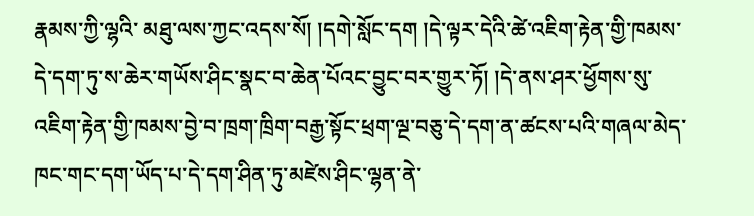རྣམས་ཀྱི་ལྷའི་ མཐུ་ལས་ཀྱང་འདས་སོ། །དགེ་སློང་དག །དེ་ལྟར་དེའི་ཚེ་འཇིག་རྟེན་གྱི་ཁམས་དེ་དག་ཏུ་ས་ཆེར་གཡོས་ཤིང་སྣང་བ་ཆེན་པོའང་བྱུང་བར་གྱུར་ཏོ། །དེ་ནས་ཤར་ཕྱོགས་སུ་ འཇིག་རྟེན་གྱི་ཁམས་བྱེ་བ་ཁྲག་ཁྲིག་བརྒྱ་སྟོང་ཕྲག་ལྔ་བཅུ་དེ་དག་ན་ཚངས་པའི་གཞལ་མེད་ཁང་གང་དག་ཡོད་པ་དེ་དག་ཤིན་ཏུ་མཛེས་ཤིང་ལྷན་ནེ་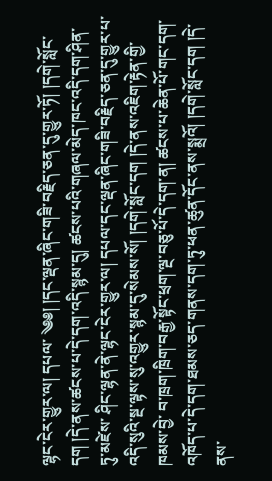ལྷང་ངེར་གྱུར་ལ། དཔལ་ ༄༅། །དང་ལྡན་ཞིང་གཟི་བརྗིད་ཅན་དུ་གྱུར་ཏོ། །དགེ་སློང་དག །དེ་ནས་ཚངས་པ་དེ་དག་འདི་སྙམ་དུ། ཚངས་པའི་གཞལ་མེད་ཁང་འདི་དག་ཤིན་ཏུ་མཛེས་ ཤིང་ལྷན་ནེ་ལྷང་ངེར་གྱུར་ལ། དཔལ་དང་ལྡན་ཞིང་གཟི་བརྗིད་ཅན་དུ་གྱུར་པ་འདི་སུའི་སྔ་ལྟས་སུ་འགྱུར་སྙམ་དུ་སེམས་སོ། །དགེ་སློང་དག །དེ་ནས་འཇིག་རྟེན་གྱི་ཁམས་བྱེ་ བ་ཁྲག་ཁྲིག་བརྒྱ་སྟོང་ཕྲག་ལྔ་བཅུ་པོ་དེ་དག་ན། ཚངས་པ་ཆེན་པོ་གང་དག་འཁོད་པ་དེ་དག་ཐམས་ཅད་གནས་དག་ཏུ་ཕན་ཚུན་དོང་ནས་སྨྲའོ། །དགེ་སློང་དག །དེ་ནས་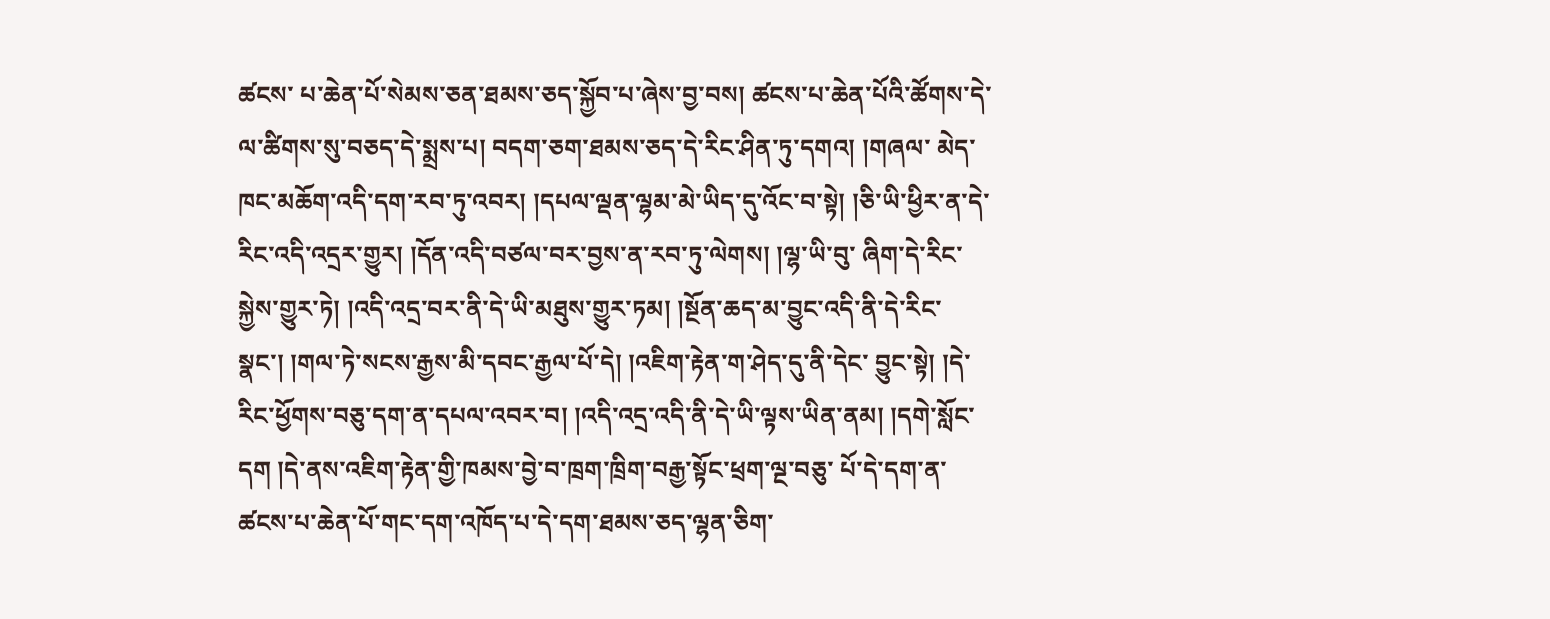ཚངས་ པ་ཆེན་པོ་སེམས་ཅན་ཐམས་ཅད་སྐྱོབ་པ་ཞེས་བྱ་བས། ཚངས་པ་ཆེན་པོའི་ཚོགས་དེ་ལ་ཚིགས་སུ་བཅད་དེ་སྨྲས་པ། བདག་ཅག་ཐམས་ཅད་དེ་རིང་ཤིན་ཏུ་དགའ། །གཞལ་ མེད་ཁང་མཆོག་འདི་དག་རབ་ཏུ་འབར། །དཔལ་ལྡན་ལྷམ་མེ་ཡིད་དུ་འོང་བ་སྟེ། །ཅི་ཡི་ཕྱིར་ན་དེ་རིང་འདི་འདྲར་གྱུར། །དོན་འདི་བཙལ་བར་བྱས་ན་རབ་ཏུ་ལེགས། །ལྷ་ཡི་བུ་ ཞིག་དེ་རིང་སྐྱེས་གྱུར་ཏེ། །འདི་འདྲ་བར་ནི་དེ་ཡི་མཐུས་གྱུར་ཏམ། །སྔོན་ཆད་མ་བྱུང་འདི་ནི་དེ་རིང་སྣང་། །གལ་ཏེ་སངས་རྒྱས་མི་དབང་རྒྱལ་པོ་དེ། །འཇིག་རྟེན་ག་ཤེད་དུ་ནི་དེང་ བྱུང་སྟེ། །དེ་རིང་ཕྱོགས་བཅུ་དག་ན་དཔལ་འབར་བ། །འདི་འདྲ་འདི་ནི་དེ་ཡི་ལྟས་ཡིན་ནམ། །དགེ་སློང་དག །དེ་ནས་འཇིག་རྟེན་གྱི་ཁམས་བྱེ་བ་ཁྲག་ཁྲིག་བརྒྱ་སྟོང་ཕྲག་ལྔ་བཅུ་ པོ་དེ་དག་ན་ཚངས་པ་ཆེན་པོ་གང་དག་འཁོད་པ་དེ་དག་ཐམས་ཅད་ལྷན་ཅིག་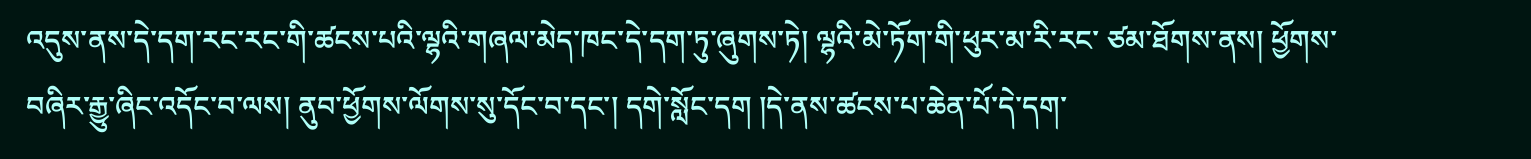འདུས་ནས་དེ་དག་རང་རང་གི་ཚངས་པའི་ལྷའི་གཞལ་མེད་ཁང་དེ་དག་ཏུ་ཞུགས་ཏེ། ལྷའི་མེ་ཏོག་གི་ཕུར་མ་རི་རང་ ཙམ་ཐོགས་ནས། ཕྱོགས་བཞིར་རྒྱུ་ཞིང་འདོང་བ་ལས། ནུབ་ཕྱོགས་ལོགས་སུ་དོང་བ་དང་། དགེ་སློང་དག །དེ་ནས་ཚངས་པ་ཆེན་པོ་དེ་དག་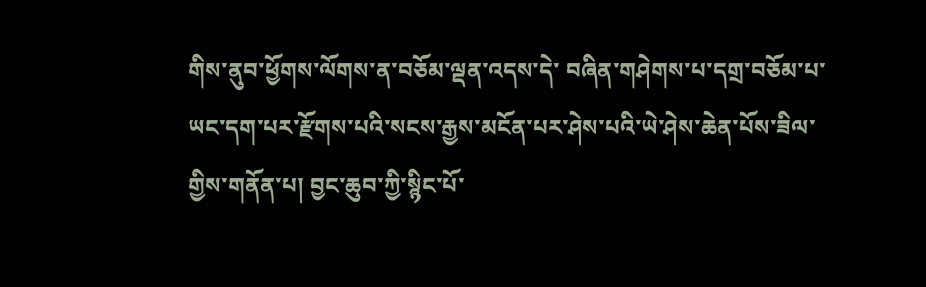གིས་ནུབ་ཕྱོགས་ལོགས་ན་བཅོམ་ལྡན་འདས་དེ་ བཞིན་གཤེགས་པ་དགྲ་བཅོམ་པ་ཡང་དག་པར་རྫོགས་པའི་སངས་རྒྱས་མངོན་པར་ཤེས་པའི་ཡེ་ཤེས་ཆེན་པོས་ཟིལ་གྱིས་གནོན་པ། བྱང་ཆུབ་ཀྱི་སྙིང་པོ་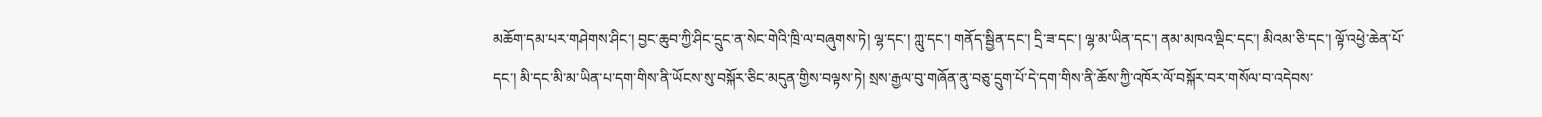མཆོག་དམ་པར་གཤེགས་ཤིང་། བྱང་ཆུབ་ཀྱི་ཤིང་དྲུང་ན་སེང་གེའི་ཁྲི་ལ་བཞུགས་ཏེ། ལྷ་དང་། ཀླུ་དང་། གནོད་སྦྱིན་དང་། དྲི་ཟ་དང་། ལྷ་མ་ཡིན་དང་། ནམ་མཁའ་ལྡིང་དང་། མིའམ་ཅི་དང་། ལྟོ་འཕྱེ་ཆེན་པོ་དང་། མི་དང་མི་མ་ཡིན་པ་དག་གིས་ནི་ཡོངས་སུ་བསྐོར་ཅིང་མདུན་གྱིས་བལྟས་ཏེ། སྲས་རྒྱལ་བུ་གཞོན་ནུ་བཅུ་དྲུག་པོ་དེ་དག་གིས་ནི་ཆོས་ཀྱི་འཁོར་ལོ་བསྐོར་བར་གསོལ་བ་འདེབས་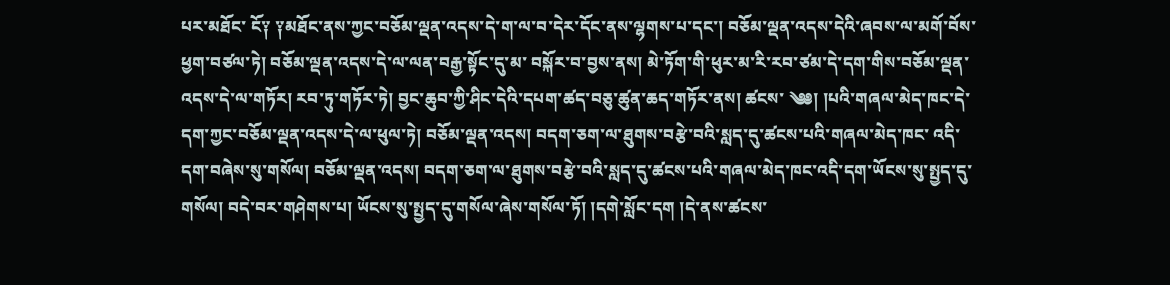པར་མཐོང་ ངོ༑ ༑མཐོང་ནས་ཀྱང་བཅོམ་ལྡན་འདས་དེ་ག་ལ་བ་དེར་དོང་ནས་ལྷགས་པ་དང་། བཅོམ་ལྡན་འདས་དེའི་ཞབས་ལ་མགོ་བོས་ཕྱག་བཙལ་ཏེ། བཅོམ་ལྡན་འདས་དེ་ལ་ལན་བརྒྱ་སྟོང་དུ་མ་ བསྐོར་བ་བྱས་ནས། མེ་ཏོག་གི་ཕུར་མ་རི་རབ་ཙམ་དེ་དག་གིས་བཅོམ་ལྡན་འདས་དེ་ལ་གཏོར། རབ་ཏུ་གཏོར་ཏེ། བྱང་ཆུབ་ཀྱི་ཤིང་དེའི་དཔག་ཚད་བཅུ་ཚུན་ཆད་གཏོར་ནས། ཚངས་ ༄༅། །པའི་གཞལ་མེད་ཁང་དེ་དག་ཀྱང་བཅོམ་ལྡན་འདས་དེ་ལ་ཕུལ་ཏེ། བཅོམ་ལྡན་འདས། བདག་ཅག་ལ་ཐུགས་བརྩེ་བའི་སླད་དུ་ཚངས་པའི་གཞལ་མེད་ཁང་ འདི་དག་བཞེས་སུ་གསོལ། བཅོམ་ལྡན་འདས། བདག་ཅག་ལ་ཐུགས་བརྩེ་བའི་སླད་དུ་ཚངས་པའི་གཞལ་མེད་ཁང་འདི་དག་ཡོངས་སུ་སྤྱད་དུ་གསོལ། བདེ་བར་གཤེགས་པ། ཡོངས་སུ་སྤྱད་དུ་གསོལ་ཞེས་གསོལ་ཏོ། །དགེ་སློང་དག །དེ་ནས་ཚངས་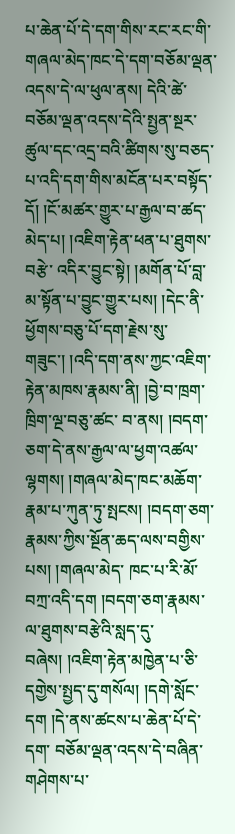པ་ཆེན་པོ་དེ་དག་གིས་རང་རང་གི་གཞལ་མེད་ཁང་དེ་དག་བཅོམ་ལྡན་འདས་དེ་ལ་ཕུལ་ནས། དེའི་ཚེ་ བཅོམ་ལྡན་འདས་དེའི་སྤྱན་སྔར་ཚུལ་དང་འདྲ་བའི་ཚིགས་སུ་བཅད་པ་འདི་དག་གིས་མངོན་པར་བསྟོད་དོ། །ངོ་མཚར་གྱུར་པ་རྒྱལ་བ་ཚད་མེད་པ། །འཇིག་རྟེན་ཕན་པ་ཐུགས་བརྩེ་ འདིར་བྱུང་སྟེ། །མགོན་པོ་བླ་མ་སྟོན་པ་བྱུང་གྱུར་པས། །དེང་ནི་ཕྱོགས་བཅུ་པོ་དག་རྗེས་སུ་གཟུང་། །འདི་དག་ནས་ཀྱང་འཇིག་རྟེན་མཁས་རྣམས་ནི། །བྱེ་བ་ཁྲག་ཁྲིག་ལྔ་བཅུ་ཚང་ བ་ནས། །བདག་ཅག་དེ་ནས་རྒྱལ་ལ་ཕྱག་འཚལ་ལྷགས། །གཞལ་མེད་ཁང་མཆོག་རྣམ་པ་ཀུན་ཏུ་སྤངས། །བདག་ཅག་རྣམས་ཀྱིས་སྔོན་ཆད་ལས་བགྱིས་པས། །གཞལ་མེད་ ཁང་པ་རི་མོ་བཀྲ་འདི་དག །བདག་ཅག་རྣམས་ལ་ཐུགས་བརྩེའི་སླད་དུ་བཞེས། །འཇིག་རྟེན་མཁྱེན་པ་ཅི་དགྱེས་སྤྱད་དུ་གསོལ། །དགེ་སློང་དག །དེ་ནས་ཚངས་པ་ཆེན་པོ་དེ་དག་ བཅོམ་ལྡན་འདས་དེ་བཞིན་གཤེགས་པ་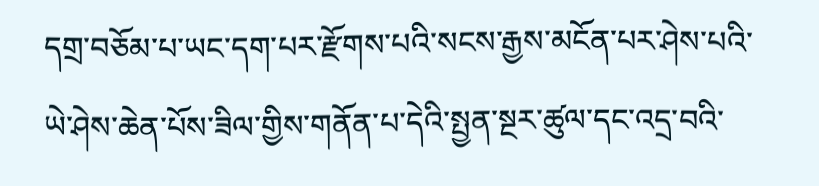དགྲ་བཅོམ་པ་ཡང་དག་པར་རྫོགས་པའི་སངས་རྒྱས་མངོན་པར་ཤེས་པའི་ཡེ་ཤེས་ཆེན་པོས་ཟིལ་གྱིས་གནོན་པ་དེའི་སྤྱན་སྔར་ཚུལ་དང་འདྲ་བའི་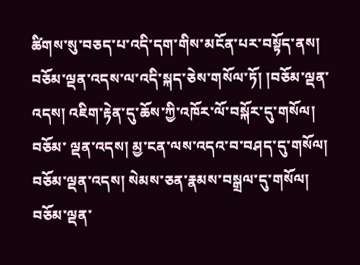ཚིགས་སུ་བཅད་པ་འདི་དག་གིས་མངོན་པར་བསྟོད་ནས། བཅོམ་ལྡན་འདས་ལ་འདི་སྐད་ཅེས་གསོལ་ཏོ། །བཅོམ་ལྡན་འདས། འཇིག་རྟེན་དུ་ཆོས་ཀྱི་འཁོར་ལོ་བསྐོར་དུ་གསོལ། བཅོམ་ ལྡན་འདས། མྱ་ངན་ལས་འདའ་བ་བཤད་དུ་གསོལ། བཅོམ་ལྡན་འདས། སེམས་ཅན་རྣམས་བསྒྲལ་དུ་གསོལ། བཅོམ་ལྡན་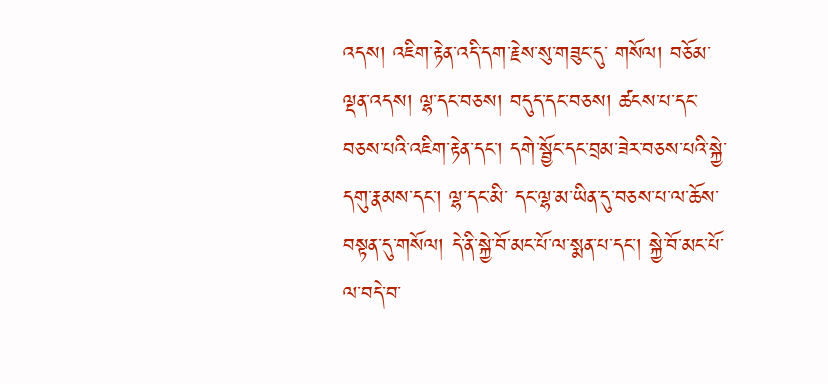འདས། འཇིག་རྟེན་འདི་དག་རྗེས་སུ་གཟུང་དུ་ གསོལ། བཅོམ་ལྡན་འདས། ལྷ་དང་བཅས། བདུད་དང་བཅས། ཚངས་པ་དང་བཅས་པའི་འཇིག་རྟེན་དང་། དགེ་སྦྱོང་དང་བྲམ་ཟེར་བཅས་པའི་སྐྱེ་དགུ་རྣམས་དང་། ལྷ་དང་མི་ དང་ལྷ་མ་ཡིན་དུ་བཅས་པ་ལ་ཆོས་བསྟན་དུ་གསོལ། དེ་ནི་སྐྱེ་བོ་མང་པོ་ལ་སྨན་པ་དང་། སྐྱེ་བོ་མང་པོ་ལ་བདེ་བ་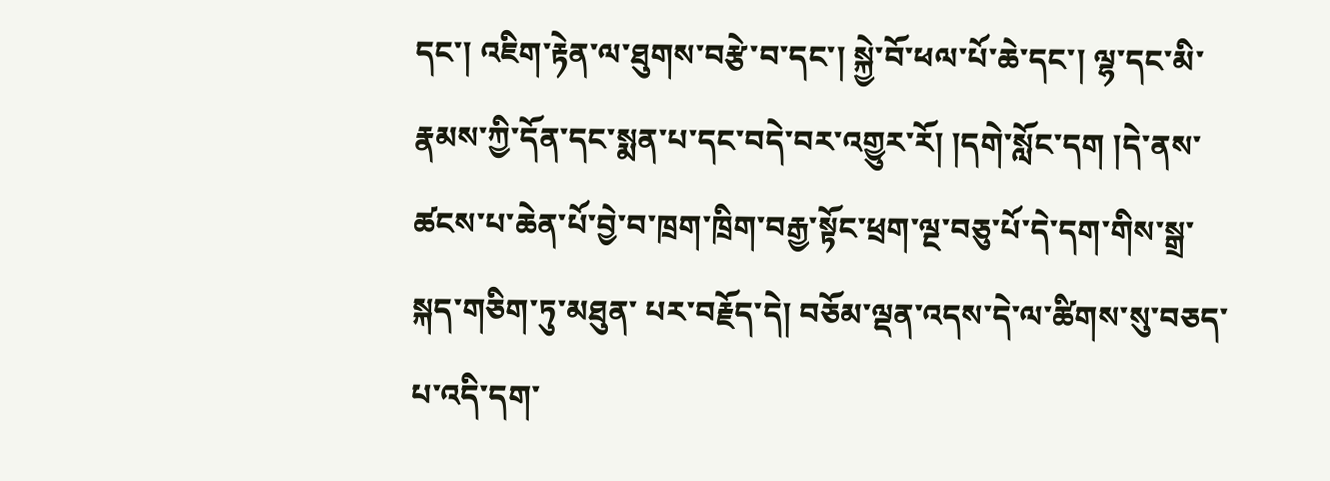དང་། འཇིག་རྟེན་ལ་ཐུགས་བརྩེ་བ་དང་། སྐྱེ་བོ་ཕལ་པོ་ཆེ་དང་། ལྷ་དང་མི་རྣམས་ཀྱི་དོན་དང་སྨན་པ་དང་བདེ་བར་འགྱུར་རོ། །དགེ་སློང་དག །དེ་ནས་ཚངས་པ་ཆེན་པོ་བྱེ་བ་ཁྲག་ཁྲིག་བརྒྱ་སྟོང་ཕྲག་ལྔ་བཅུ་པོ་དེ་དག་གིས་སྒྲ་སྐད་གཅིག་ཏུ་མཐུན་ པར་བརྗོད་དེ། བཅོམ་ལྡན་འདས་དེ་ལ་ཚིགས་སུ་བཅད་པ་འདི་དག་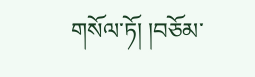གསོལ་ཏོ། །བཅོམ་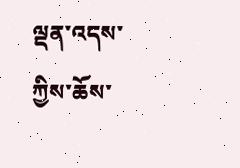ལྡན་འདས་ཀྱིས་ཆོས་